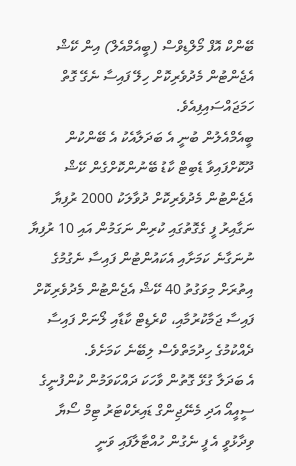ބޭންކް އޮފް މޯލްޑިވްސް (ބީއެމްއެލް) އިން ކޭޝް އެޖެންޓުން މެދުވެރިކޮށް ހިލޭ ފައިސާ ނެގޭ ގޮތް ހަމަޖައްސައިފިއެވެ.
ބީއެމްއެލުން ބުނީ އެ ބަދަލާއެކު އެ ބޭންކުން ދޫކޮށްފައިވާ ޑެބިޓް ކާޑު ބޭނުންކޮށްގެން ކޭޝް އެޖެންޓުން މެދުވެރިކޮށް ދުވާލަކު 2000 ރުފިޔާ ނަގާއިރު ފީ ގެގޮތުގައި ކުރިން ނަގަމުން އައި 10 ރުފިޔާ ނުނަގާނެ ކަމަށާއި އެކައުންޓުން ފައިސާ ނެގުމުގެ އިތުރަށް މިވަގުތު 40 ކޭޝް އެޖެންޓުން މެދުވެރިކޮށް ފައިސާ ޖަމާކުރުމާއި، ކްރެޑިޓް ކާޑާއި ލޯނަށް ފައިސާ ދެއްކުމުގެ ހިދުމަތްވެސް ލިބޭނެ ކަމަށެވެ.
އެ ބަދަލާ ގުޅޭ ގޮތުން ވާހަކަ ދައްކަވަމުން ކުންފުނީގެ ސީއީއޯ އަދި މެނޭޖިންގް ޑައިރެކްޓަރު ޓިމް ސޯޔާ ވިދާޅުވީ އެ ފީ ނެގުން ހުއްޓާލާފައި ވަނީ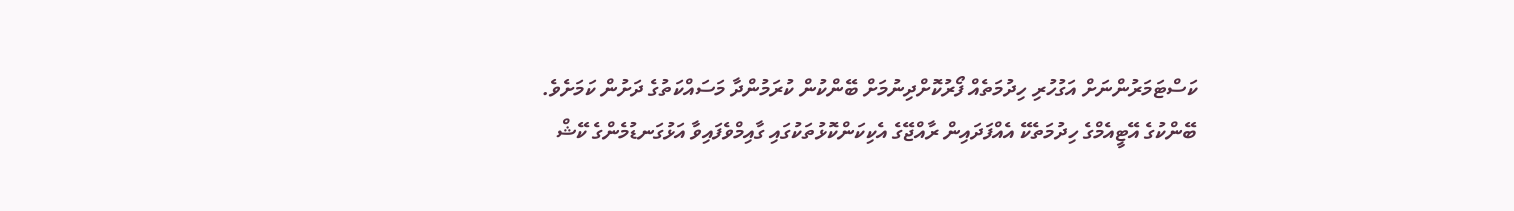ކަސްޓަމަރުންނަށް އަގުހުރި ހިދުމަތެއް ފޯރުކޮށްދިނުމަށް ބޭންކުން ކުރަމުންދާ މަސައްކަތުގެ ދަށުން ކަމަށެވެ.
ބޭންކުގެ އޭޓީއެމްގެ ހިދުމަތެކޭ އެއްފަދައިން ރާއްޖޭގެ އެކިކަންކޮޅުތަކުގައި ގާއިމްވެފައިވާ އަޅުގަނޑުމެންގެ ކޭޝް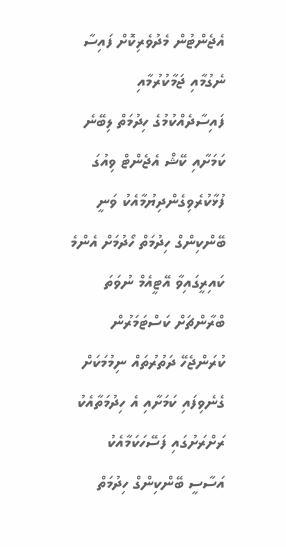އެޖެންޓުން މެދުވެރިކޮށް ފައިސާ ނެގުމާއި ޖަމާކުރުމާއި ފައިސާދެއްކުމުގެ ހިދުމަތް ލިބޭނެ ކަމަށާއި ކޭޝް އެޖެންޓް ވިއުގަ ފުޅާކުރެވިގެންދިޔުމާއެކު ވަނީ ބޭންކިންގް ހިދުމަތް ހޯދުމަށް އެންމެ ކައިރީގައިވާ އޭޓީއެމް ނުވަތަ ބްރާންޗަށް ކަސްޓަމަރުން ކުރަންޖެހޭ ދަތުރުތައް ނިމުމަކަށް ގެނެވިފައި ކަމަށާއި އެ ހިދުމަތާއެކު ރަށްރަށުގައި ފަސޭހަކަމާއެކު އަސާސީ ބޭންކިންގް ހިދުމަތް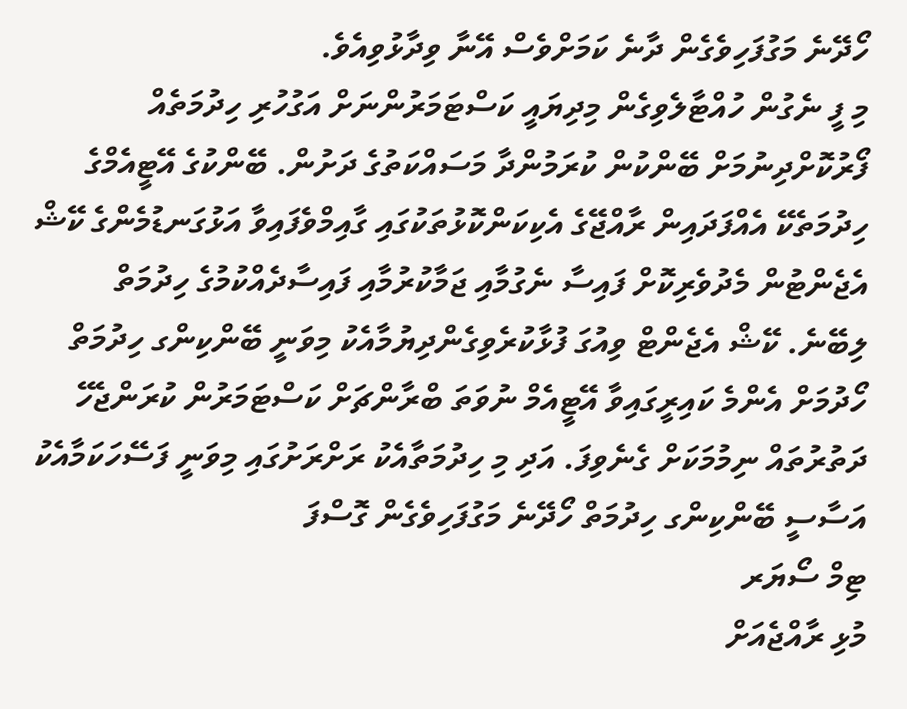ހޯދޭނެ މަގުފަހިވެގެން ދާނެ ކަމަށްވެސް އޭނާ ވިދާޅުވިއެވެ.
މި ފީ ނެގުން ހުއްޓާލެވިގެން މިދިޔައީ ކަސްޓަމަރުންނަށް އަގުހުރި ހިދުމަތެއް ފޯރުކޮށްދިނުމަށް ބޭންކުން ކުރަމުންދާ މަސައްކަތުގެ ދަށުން. ބޭންކުގެ އޭޓީއެމްގެ ހިދުމަތެކޭ އެއްފަދައިން ރާއްޖޭގެ އެކިކަންކޮޅުތަކުގައި ގާއިމްވެފައިވާ އަޅުގަނޑުމެންގެ ކޭޝް އެޖެންޓުން މެދުވެރިކޮށް ފައިސާ ނެގުމާއި ޖަމާކުރުމާއި ފައިސާދެއްކުމުގެ ހިދުމަތް ލިބޭނެ. ކޭޝް އެޖެންޓް ވިއުގަ ފުޅާކުރެވިގެންދިޔުމާއެކު މިވަނީ ބޭންކިންގ ހިދުމަތް ހޯދުމަށް އެންމެ ކައިރީގައިވާ އޭޓީއެމް ނުވަތަ ބްރާންޗަށް ކަސްޓަމަރުން ކުރަންޖެހޭ ދަތުރުތައް ނިމުމަކަށް ގެނެވިފަ. އަދި މި ހިދުމަތާއެކު ރަށްރަށުގައި މިވަނީ ފަސޭހަކަމާއެކު އަސާސީ ބޭންކިންގ ހިދުމަތް ހޯދޭނެ މަގުފަހިވެގެން ގޮސްފަ
ޓިމް ސޯޔަރ
މުޅި ރާއްޖެއަށް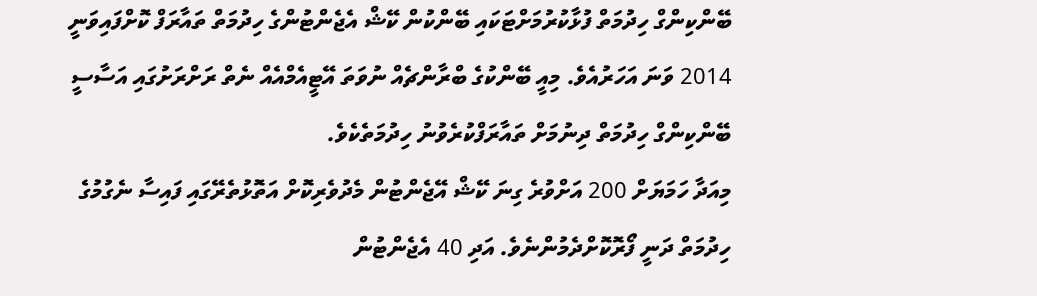ބޭންކިންގް ހިދުމަތް ފުޅާކުރުމަށްޓަކައި ބޭންކުން ކޭޝް އެޖެންޓުންގެ ހިދުމަތް ތައާރަފް ކޮށްފައިވަނީ 2014 ވަނަ އަހަރުއެވެ. މިއީ ބޭންކުގެ ބްރާންޗެއް ނުވަތަ އޭޓީއެމްއެއް ނެތް ރަށްރަށުގައި އަސާސީ ބޭންކިންގް ހިދުމަތް ދިނުމަށް ތައާރަފްކުރެވުނު ހިދުމަތެކެވެ.
މިއަދާ ހަމަޔަށް 200 އަށްވުރެ ގިނަ ކޭޝް އޭޖެންޓުން މެދުވެރިކޮށް އަތޮޅުތެރޭގައި ފައިސާ ނެގުމުގެ ހިދުމަތް ދަނީ ފޯރޮކޮށްދެމުންނެވެ. އަދި 40 އެޖެންޓުން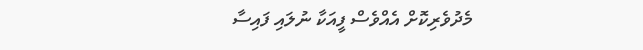މެދުވެރިކޮށް އެއްވެސް ފީއަކާ ނުލައި ފައިސާ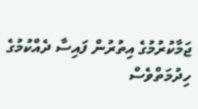ޖަމާކުރުމުގެ އިތުރުން ފައިސާ ދެއްކުމުގެ ހިދުމަތްވެސް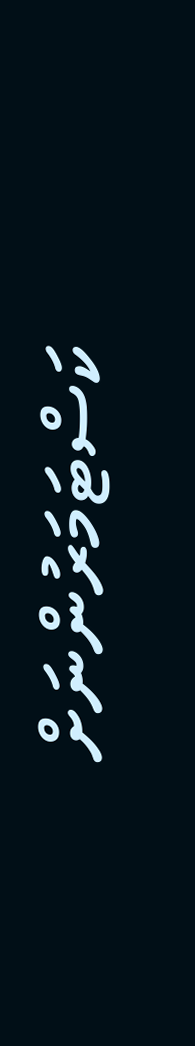ކަސްޓަމަރުންނަށް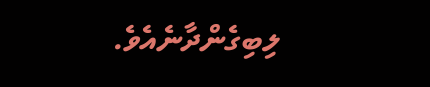ލިބިގެންދާނެއެވެ.